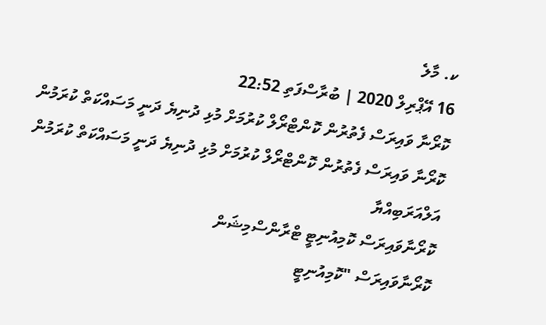ކ. މާލެ
16 އޭޕްރިލް 2020 | ބުރާސްފަތި 22:52
ކޮރޯނާ ވައިރަސް ފެތުރުން ކޮންޓްރޯލް ކުރުމަށް މުޅި ދުނިޔެ ދަނީ މަސައްކަތް ކުރަމުން
ކޮރޯނާ ވައިރަސް ފެތުރުން ކޮންޓްރޯލް ކުރުމަށް މުޅި ދުނިޔެ ދަނީ މަސައްކަތް ކުރަމުން
އަލްއަރަބިއްޔާ
ކޮރޯނާވައިރަސް ކޮމިއުނިޓީ ޓްރާންސްމިޝަން
ކޮރޯނާވައިރަސް "ކޮމިއުނިޓީ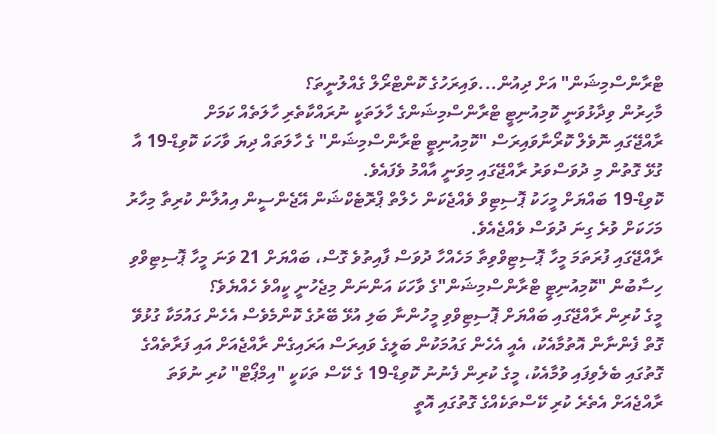ޓްރާންސްމިޝަން" އަށް ދިއުން...ވައިރަހުގެ ކޮންޓްރޯލް ގެއްލުނީތަ؟
މާހިރުން ވިދާޅުވަނީ ކޮމިއުނިޓީ ޓްރާންސްމިޝަންގެ ހާލަތަކީ ނުރައްކާތެރި ހާލަތެއް ކަމަށް
ރާއްޖޭގައި ނޮވެލް ކޮރޯނާވައިރަސް "ކޮމިއުނިޓީ ޓްރާންސްމިޝަން" ގެ ހާލަތައް ދިޔަ ވާހަކަ ކޮވިޑް-19 އާ ގުޅޭ ގޮތުން މި ދުވަސްވަރު ރާއްޖޭގައި މިވަނީ އާއްމު ވެފައެވެ.
ކޮވިޑް-19 ބައްޔަށް މީހަކު ޕޮސިޓިވް ވެއްޖެކަން ހެލްތް ޕްރޮޓެކްޝަން އޭޖެންސީން އިއުލާން ކުރިތާ މިހާރު މަހަކަށް ވުރެ ގިނަ ދުވަސް ވެއްޖެއެވެ.
ރާއްޖޭގައި ފުރަތަމަ މީހާ ޕޮސިޓިވްވިތާ މަހެއްހާ ދުވަސް ފާއިތުވެ ގޮސް، ބައްޔަށް 21 ވަނަ މީހާ ޕޮސިޓިވްވި ހިސާބުން "ކޮމިއުނިޓީ ޓްރާންސްމިޝަން"ގެ ވާހަކަ އަންނަން މިޖެހުނީ ކީއްވެ ހެއްޔެވެ؟
މީގެ ކުރިން ރާއްޖޭގައި ބައްޔަށް ޕޮސިޓިވްވި މީހުންނާ ބަލި އުޅޭ ބޭރުގެ ކޮންމެވެސް އެހެން ގައުމަކާ ގުޅުވޭ ގޮތް ފެންނާން އޮތުމާއެކު، އެއީ އެހެން ގައުމަކުން ބަލީގެ ވައިރަސް އަރައިގެން ރާއްޖެއަށް އައި ފަރާތެއްގެ ގޮތުގައި ބެލެވިފައި ވުމާއެކު، މީގެ ކުރިން ފެނުނު ކޮވިޑް-19 ގެ ކޭސް ތަކަކީ "އިމްޕޯޓް" ކުރި ނުވަތަ ރާއްޖެއަށް އެތެރެ ކުރި ކޭސްތަކެއްގެ ގޮތުގައި އޮތީ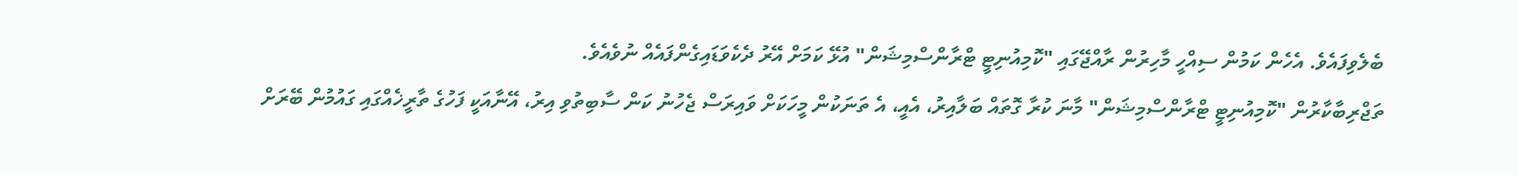ބެލެވިފައެވެ. އެހެން ކަމުން ސިއްހީ މާހިރުން ރާއްޖޭގައި "ކޮމިއުނިޓީ ޓްރާންސްމިޝަން" އުޅޭ ކަމަށް އޭރު ދެކެވަޑައިގެންފައެއް ނުވެއެވެ.
ތަޖްރިބާކާރުން "ކޮމިއުނިޓީ ޓްރާންސްމިޝަން" މާނަ ކުރާ ގޮތައް ބަލާއިރު، އެއީ، އެ ތަނަކުން މީހަކަށް ވައިރަސް ޖެހުނު ކަން ސާބިތުވި އިރު، އޭނާއަކީ ފަހުގެ ތާރީޚެއްގައި ގައުމުން ބޭރަށް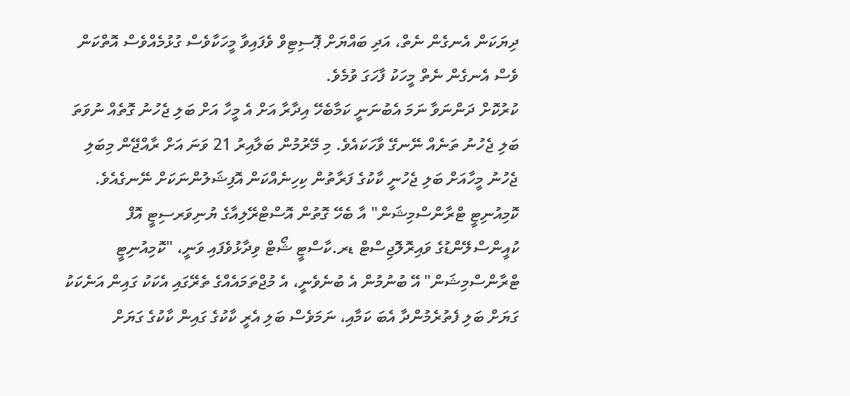ދިޔަކަން އެނގެން ނެތް، އަދި ބައްޔަށް ޕޮސިޓިވް ވެފައިވާ މީހަކާވެސް ގުޅުމެއްވެސް އޮތްކަން ވެސް އެނގެން ނެތް މީހަކު ފާހަގަ ވުމެވެ.
ކުރުކޮށް ދަންނަވާ ނަމަ އެބުނަނީ ކަމާބެހޭ އިދާރާ އަށް އެ މީހާ އަށް ބަލި ޖެހުނު ގޮތެއް ނުވަތަ ބަލި ޖެހުނު ތަނެއް ނޭނގޭ ވާހަކައެވެ. މި މޭރުމުން ބަލާއިރު 21 ވަނަ އަށް ރާއްޖޭން މިބަލި ޖެހުނު މީހާއަށް ބަލި ޖެހުނީ ކާކުގެ ފަރާތުން ކިހިނެއްކަން އޮފިޝަލުންނަކަށް ނޭނގެއެވެ.
ކޮމިއުނިޓީ ޓްރާންސްމިޝަން" އާ ބެހޭ ގޮތުން އޮސްޓްރޭލިއާގެ ޔުނިވަރސިޓީ އޮފް ކުއީންސްލޭންޑުގެ ވައިރޮލޮޖިސްޓް ޑރ.ކާސްޓީ ޝޯޓް ވިދާޅުވެފައި ވަނީ، "ކޮމިއުނިޓީ ޓްރާންސްމިޝަން" އޭ ބުނުމުން އެ ބުނެވެނީ، އެ މުޖްތަމައެއްގެ ތެރޭގައި އެކަކު ގައިން އަނެކަކު ގަޔަށް ބަލި ފެތުރެމުންދާ އެބަ ކަމާއި، ނަމަވެސް ބަލި އެރީ ކާކުގެ ގައިން ކާކުގެ ގަޔަށް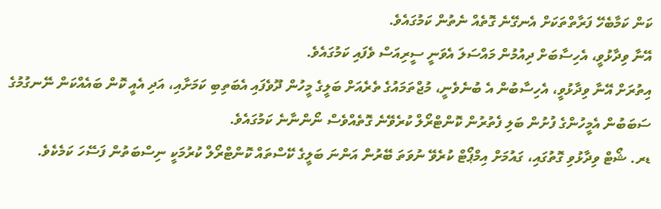ކަން ކަމާބެހޭ ފަރާތްތަކަށް އެނގޭނެ ގޮތެއް ނެތުން ކަމުގައެވެ.
އޭނާ ވިދާޅުވީ، އެހިސާބަށް ދިއުމުން މައްސަލަ އެވަނީ ސީރިއަސް ވެފައި ކަމުގައެވެ.
އިތުރަށް އޭނާ ވިދާޅުވީ، އެހިސާބުން އެ ބުނެވެނީ، މުޖްތަމައުގެ ތެރެއަށް ބަލީގެ މީހުން ދޫވެފައި އެބަތިބި ކަމަށާއި، އަދި އެއީ ކޮން ބައެއްކަން ނޭނގުމުގެ ސަބަބުން އެމީހުންގެ ފުށުން ބަލި ފެތުރުން ކޮންޓްރޯލް ކުރެވޭނެ ގޮތެއްވެސް ނޯންނާނެ ކަމުގައެވެ.
ޑރ. ޝޯޓް ވިދާޅުވި ގޮތުގައި، ގައުމަށް އިމްޕޯޓް ކުރެވޭ ނުވަތަ ބޭރުން އަންނަ ބަލީގެ ކޭސްތައް ކޮންޓްރޯލް ކުރުމަކީ ނިސްބަތުން ފަސޭހަ ކަމެކެވެ.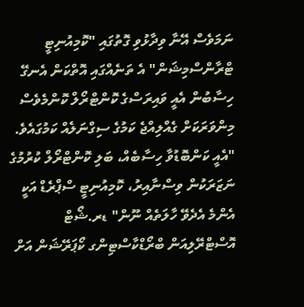ނަމަވެސް އޭނާ ވިދާޅުވި ގޮތުގައި "ކޮމިއުނިޓީ ޓްރާންސްމިޝަން" އެ ތަނެއްގައި އޮތްކަން އެނގޭ ހިސާބުން އެއީ ވައިރަސްގެ ކޮންޓްރޯލް ކޮންމެވެސް މިންވަރަކަށް ގެއްލިއްޖެ ކަމުގެ ސިގްނަލެއް ކަމުގައެވެ.
"އެއީ ކަންބޮޑުވާ ހިސާބެއް، ބަލި ކޮންޓްރޯލް ކުރުމުގެ ނަޒަރަކުން ވިސްނާއިރު، ކޮމިއުނިޓީ ސްޕްރެޑް އަކީ އެންމެ އެދެވޭ ހާލަތެއް ނޫން" ޑރ.ޝޯޓް އޮސްޓްރޭލިއަން ބްރޯޑްކާސްޓިންގ ކޯޕަރޭޝަން އަށް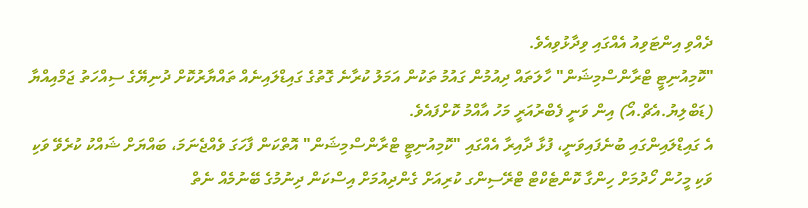ދެއްވި އިންޓަވިއު އެއްގައި ވިދާޅުވިއެވެ.
"ކޮމިއުނިޓީ ޓްރާންސްމިޝަން" ހާލަތައް ދިއުމުން ގައުމު ތަކުން އަމަލު ކުރާނެ ގޮތުގެ ގައިޑްލައިނެއް ތައްޔާރުކޮށް ދުނިޔޭގެ ސިއްހަތު ޖަމްއިއްޔާ (ޑަބްލިޔު.އެޗް.އޯ) އިން ވަނީ ފެބްރުއަރީ މަހު އާއްމު ކޮށްފައެވެ.
އެ ގައިޑްލައިންގައި ބުނެފައިވަނީ، ފުޅާ ދާއިރާ އެއްގައި "ކޮމިއުނިޓީ ޓްރާންސްމިޝަން" އޮތްކަން ފާހަގަ ވެއްޖެނަމަ، ބައްޔަށް ޝައްކު ކުރެވޭ ވަކި ވަކި މީހުން ހޯދުމަށް ހިންގާ ކޮންޓެކްޓް ޓްރޭސިންގ ކުރިއަށް ގެންދިއުމަށް އިސްކަން ދިނުމުގެ ބޭނުމެއް ނެތް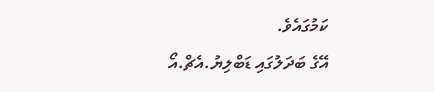ކަމުގައެވެ.
އޭގެ ބަދަލުގައި ޑަބްލިޔު.އެޗް.އޯ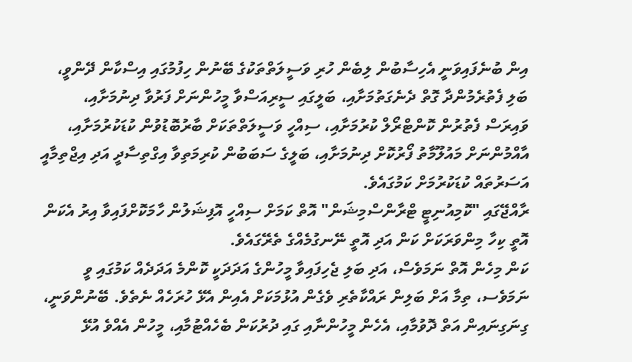އިން ބުނެފައިވަނީ އެހިސާބުން ލިބެން ހުރި ވަސީލަތްތަކުގެ ބޭނުން ހިފުމުގައި އިސްކާން ދޭންވީ، ބަލި ފެތުރެމުންދާ ގޮތް ދެނެގަތުމަށާއި، ބަލީގައި ސީރިއަސްވާ މީހުންނަށް ފަރުވާ ދިނުމަށާއި، ވައިރަސް ފެތުރުން ކޮންޓްރޯލް ކުރުމަށާއި، ސިއްހީ ވަސީލަތްތަކަށް ބާރުބޮޑުވުން ކުޑަކުރުމަށާއި، އާއްމުންނަށް މައުލޫމާތު ފޯރުކޮށް ދިނުމަށާއި، ބަލީގެ ސަބަބުން ކުރިމަތިވާ އިގްތިސާދީ އަދި އިޖްތިމާއީ އަސަރުތައް ކުޑަކުރުމަށް ކަމުގައެވެ.
ރާއްޖޭގައި "ކޮމިއުނިޓީ ޓްރާންސްމިޝަން" އޮތް ކަމަށް ސިއްހީ އޮފިޝަލުން ހާމަކޮށްފައިވާ އިރު އެކަން އޮތީ ކިހާ މިންވަރަކަށް ކަން އަދި އޮތީ ނޭނގުމެއްގެ ތެރޭގައެވެ.
ކަން މިހެން އޮތް ނަމަވެސް، އަދި ބަލި ޖެހިފައިވާ މީހުންގެ އަދަދަކީ ކޮންމެ އަދަދެއް ކަމުގައި ވީ ނަމަވެސ، ތިމާ އަށް ބަލިން ރައްކާތެރި ވެގެން އުޅުމަކަށް އެއިން އެޅޭ ހުރަހެއް ނެތެވެ. ބޭނުންވަނީ، ގިނަގިނައިން އަތް ދޮވުމާއި، އެހެން މީހުންނާއި ގައި ދުރުކަން ބެހެއްޓުމާއި، މީހުން އެއްވެ އުޅޭ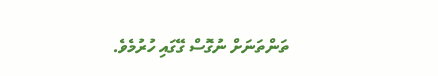ތަންތަނަށް ނުގޮސް ގޭގައި ހުރުމެވެ.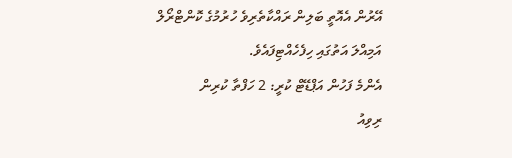އޭރުން އެއޮތީ ބަލިން ރައްކާތެރިވެ ހުރުމުގެ ކޮންޓްރޯލް އަމިއްލަ އަތުގައި ހިފެހެއްޓިފައެވެ.
އެންމެ ފަހުން އަޕްޑޭޓް ކުރީ: 2 ހަފްތާ ކުރިން
ރިވިއު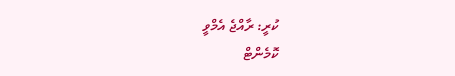ކުރީ: ރާއްޖެ އެމްވީ
ކޮމެންޓް